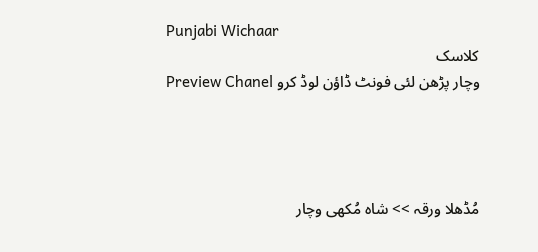Punjabi Wichaar
کلاسک
وچار پڑھن لئی فونٹ ڈاؤن لوڈ کرو Preview Chanel




مُڈھلا ورقہ >> شاہ مُکھی وچار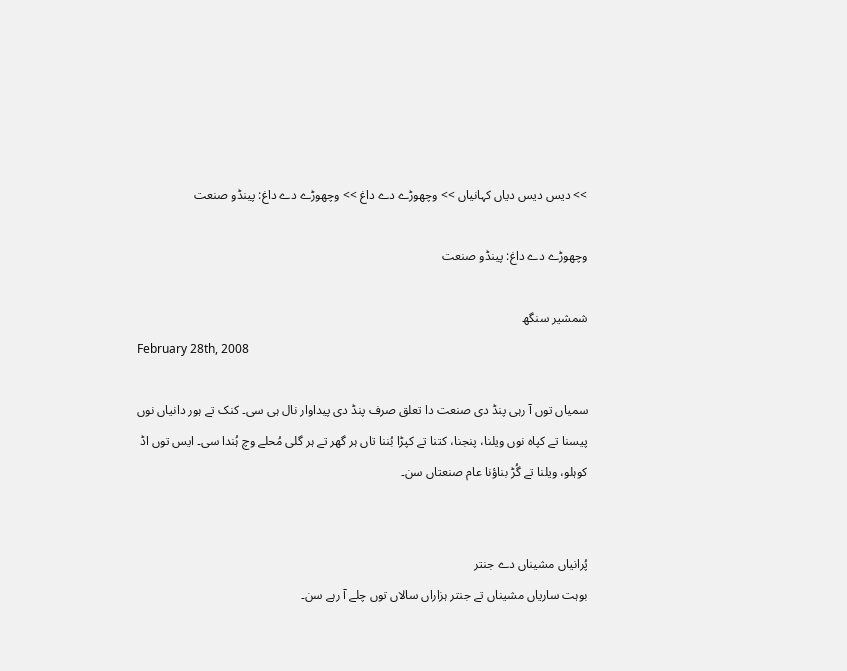>> دیس دیس دیاں کہانیاں >> وچھوڑے دے داغ >> وچھوڑے دے داغ: پینڈو صنعت

وچھوڑے دے داغ: پینڈو صنعت

شمشیر سنگھ
February 28th, 2008

سمیاں توں آ رہی پنڈ دی صنعت دا تعلق صرف پنڈ دی پیداوار نال ہی سی۔ کنک تے ہور دانیاں نوں پیسنا تے کپاہ نوں ویلنا، پنجنا، کتنا تے کپڑا بُننا تاں ہر گھر تے ہر گلی مُحلے وچ ہُندا سی۔ ایس توں اڈ کوہلو، ویلنا تے گُڑ بناؤنا عام صنعتاں سن۔


پُرانیاں مشیناں دے جنتر
بوہت ساریاں مشیناں تے جنتر ہزاراں سالاں توں چلے آ رہے سن۔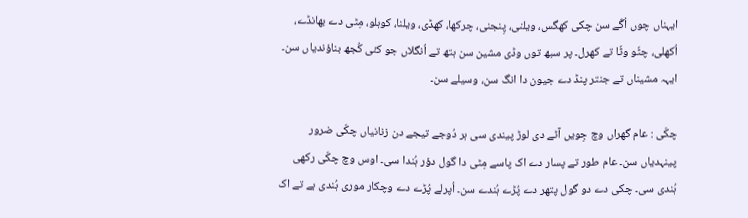ایہناں چوں اُگّے سن چکی کھگس، ویلنی، پِنجنی، چرکھا، کھڈی، ویلنا، کوہلو، مِٹی دے بھانڈے، اُکھلی، چٹّو وٹّا تے کھرل۔ پر سبھ توں وڈی مشین سن ہتھ تے اُنگلاں جو کئی کُجھ بناؤندیاں سن۔ ایہہ مشیناں تے جنتر پنڈ دے جیون دا انگ سن، وسیلے سن۔

چکّی : عام گھراں وچ جِویں آٹے دی لوڑ پیندی سی ہر دُوجے تیجے دن زنانیاں چکّی ضرور پینہدیاں سن۔ عام طور تے پسار دے اک پاسے مِٹی دا گول دؤر ہُندا سی۔ اوس وچ چکّی رکھی ہُندی سی۔ چکی دے دو گول پتھر دے پُڑے ہُندے سن۔ اُپرلے پُڑے دے وچکار موری ہُندی ہے تے اک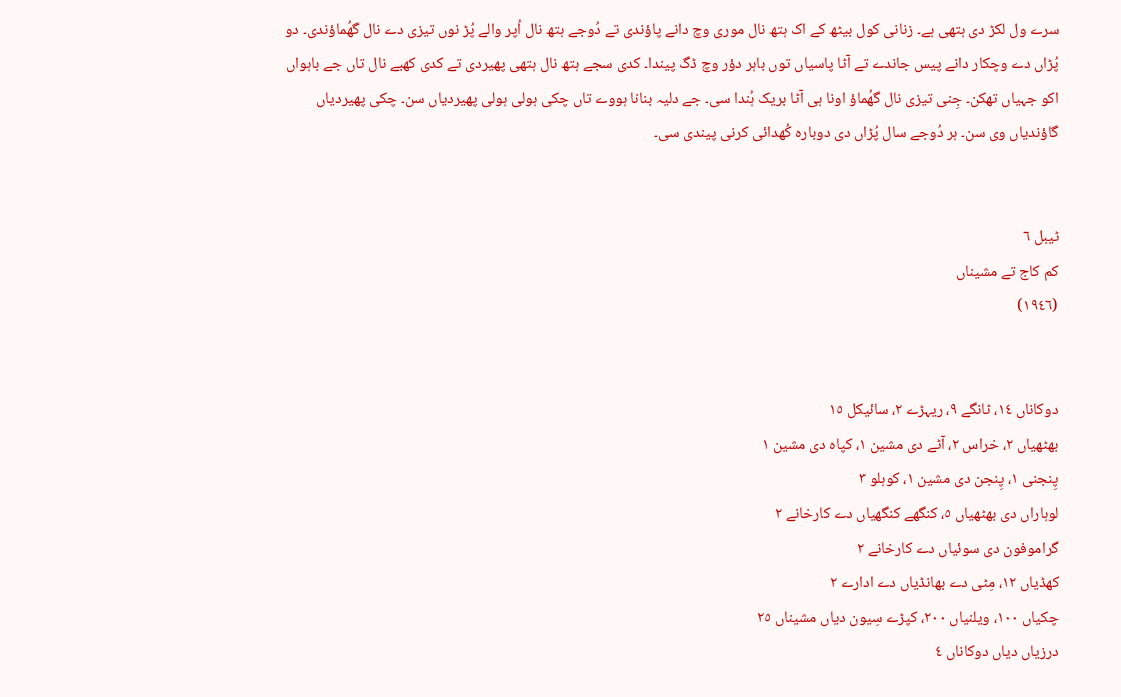سرے ول لکڑ دی ہتھی ہے۔ زنانی کول بیٹھ کے اک ہتھ نال موری وچ دانے پاؤندی تے دُوجے ہتھ نال اُپر والے پُڑ نوں تیزی دے نال گھُماؤندی۔ دو پُڑاں دے وچکار دانے پیس جاندے تے آٹا پاسیاں توں باہر دؤر وچ ڈگ پیندا۔ کدی سجے ہتھ نال ہتھی پھیردی تے کدی کھبے نال تاں جے باہواں اکو جہیاں تھکن۔ جِنی تیزی نال گھُماؤ اونا ہی آٹا بریک ہُندا سی۔ جے دلیہ بنانا ہووے تاں چکی ہولی ہولی پھیردیاں سن۔ چکی پھیردیاں گاؤندیاں وی سن۔ ہر دُوجے سال پُڑاں دی دوبارہ کُھدائی کرنی پیندی سی۔


ٹیبل ٦
کم کاج تے مشیناں
(١٩٤٦)


دوکاناں ١٤، ٹانگے ٩، ریہڑے ٢، سائیکل ١٥
بھٹھیاں ٢، خراس ٢، آٹے دی مشین ١، کپاہ دی مشین ١
پِنجنی ١، پِنجن دی مشین ١، کوہلو ٣
لوہاراں دی بھٹھیاں ٥، کنگھے کنگھیاں دے کارخانے ٢
گراموفون دی سوئیاں دے کارخانے ٢
کھڈیاں ١٢، مِٹی دے بھانڈیاں دے ادارے ٢
چکیاں ١٠٠، ویلنیاں ٢٠٠، کپڑے سِیون دیاں مشیناں ٢٥
درزیاں دیاں دوکاناں ٤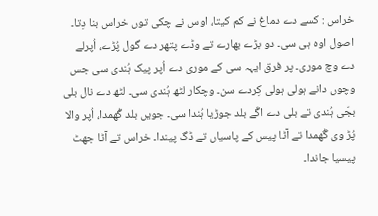خراس : کسے دے دماغ نے کم کیتا، اوس نے چکی توں خراس بنا دِتا۔ اصول اوہ ہی سی۔ دو بڑے بھارے تے وڈے پتھر دے گول پُڑے، اُپرلے دے وچ موری۔ پر فرق ایہہ سی کے موری دے اُپر پیک ہُندی سی جس وچوں دانے ہولی ہولی کِردے سن۔ وچکار لٹھ ہُندی سی۔ لٹھ دے نال بلی بجّی ہُندی تے بلی دے اگّے بلد جوڑیا ہُندا سی۔ جویں بلد گُھمدا، اُپر والا پُڑ وی گُھمدا تے آٹا پیس کے پاسیاں تے ڈگ پیندا۔ خراس تے آٹا جھٹ پیسیا جاندا۔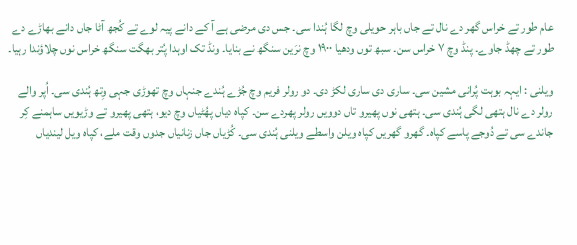عام طور تے خراس گھر دے نال تے جاں باہر حویلی وچ لگا ہُندا سی۔ جس دی مرضی ہے آ کے دانے پیہ لوے تے کُجھ آٹا جاں دانے بھاڑے دے طور تے چھڈ جاوے۔ پنڈ وچ ٧ خراس سن۔ سبھ توں ودھیا ١٩٠٠ وچ نرَین سنگھ نے بنایا۔ ونڈ تک اوہدا پُتر بھگت سنگھ خراس نوں چلاؤندا رہیا۔

ویلنی : ایہہ بوہت پُرانی مشین سی۔ ساری دی ساری لکڑ دی۔ دو رولر فریم وچ جُڑے ہُندے جنہاں وچ تھوڑی جہی وِتھ ہُندی سی۔ اُپر والے رولر دے نال ہتھی لگی ہُندی سی۔ ہتھی نوں پھیرو تاں دوویں رولر پھردے سن۔ کپاہ دیاں پھُٹیاں وچ دیو، ہتھی پھیرو تے وڑیویں ساہمنے کِر جاندے سی تے دُوجے پاسے کپاہ۔ گھرو گھریں کپاہ ویلن واسطے ویلنی ہُندی سی۔ کُڑیاں جاں زنانیاں جدوں وقت ملے، کپاہ ویل لیندیاں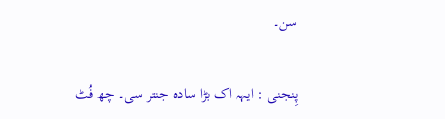سن۔

پِنجنی : ایہہ اک بڑا سادہ جنتر سی۔ چھ فُٹ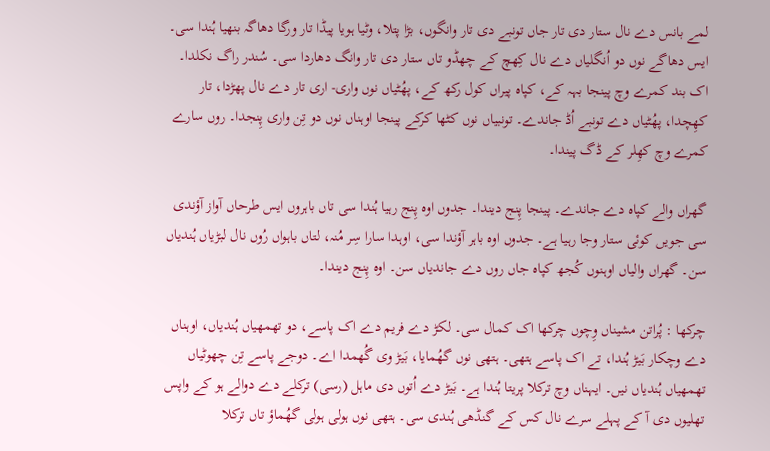لمے بانس دے نال ستار دی تار جاں تونبے دی تار وانگوں، بڑا پتلا، وٹیا ہویا پیڈا تار ورگا دھاگہ بنھیا ہُندا سی۔ ایس دھاگے نوں دو اُنگلیاں دے نال کِھچ کے چھڈو تاں ستار دی تار وانگ دھاردا سی۔ سُندر راگ نکلدا۔ اک بند کمرے وچ پینجا بہہ کے، کپاہ پیراں کول رکھ کے، پھُٹیاں نوں واری- اری تار دے نال پھڑدا، تار کھِچدا، پھُٹیاں دے تونبے اُڈ جاندے۔ تونبیاں نوں کٹھا کرکے پینجا اوہناں نوں دو تِن واری پِنجدا۔ روں سارے کمرے وچ کھِلر کے ڈگ پیندا۔

گھراں والے کپاہ دے جاندے۔ پینجا پِنج دیندا۔ جدوں اوہ پِنج رہیا ہُندا سی تاں باہروں ایس طرحاں آواز آؤندی سی جویں کوئی ستار وجا رہیا ہے۔ جدوں اوہ باہر آؤندا سی، اوہدا سارا سِر مُنہ، لتاں باہواں رُوں نال لبڑیاں ہُندیاں سن۔ گھراں والیاں اوہنوں کُجھ کپاہ جاں روں دے جاندیاں سن۔ اوہ پِنج دیندا۔

چرکھا : پُراتن مشیناں وِچوں چرکھا اک کمال سی۔ لکڑ دے فریم دے اک پاسے، دو تھمھیاں ہُندیاں، اوہناں دے وچکار بَیڑ ہُندا، تے اک پاسے ہتھی۔ ہتھی نوں گھُمایا، بَیڑ وی گُھمدا اے۔ دوجے پاسے تِن چھوٹیاں تھمھیاں ہُندیاں نیں۔ ایہناں وچ ترکلا پریتا ہُندا ہے۔ بَیڑ دے اُتوں دی ماہل (رسی) ترکلے دے دوالے ہو کے واپس تھلیوں دی آ کے پہلے سرے نال کس کے گنڈھی ہُندی سی۔ ہتھی نوں ہولی ہولی گھُماؤ تاں ترکلا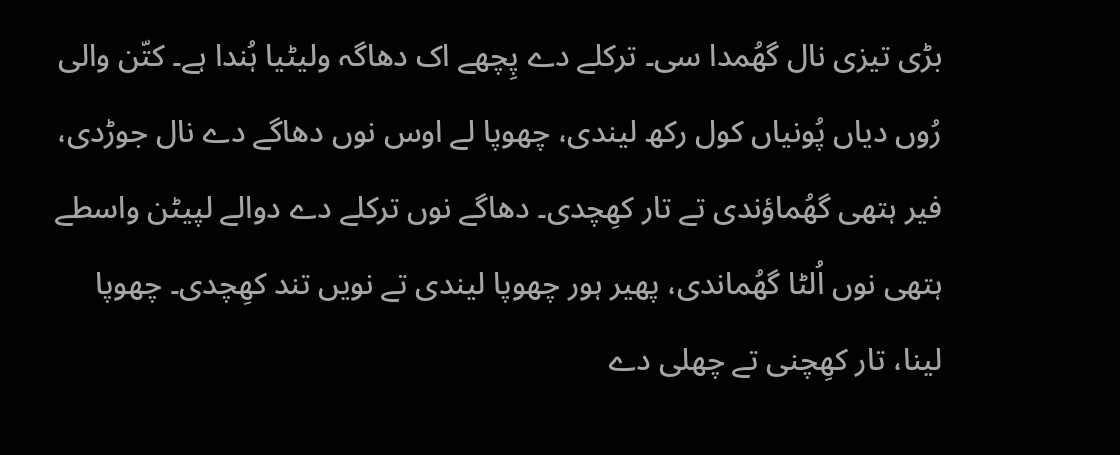بڑی تیزی نال گھُمدا سی۔ ترکلے دے پِچھے اک دھاگہ ولیٹیا ہُندا ہے۔ کتّن والی رُوں دیاں پُونیاں کول رکھ لیندی، چھوپا لے اوس نوں دھاگے دے نال جوڑدی، فیر ہتھی گھُماؤندی تے تار کھِچدی۔ دھاگے نوں ترکلے دے دوالے لپیٹن واسطے ہتھی نوں اُلٹا گھُماندی، پھیر ہور چھوپا لیندی تے نویں تند کھِچدی۔ چھوپا لینا، تار کھِچنی تے چھلی دے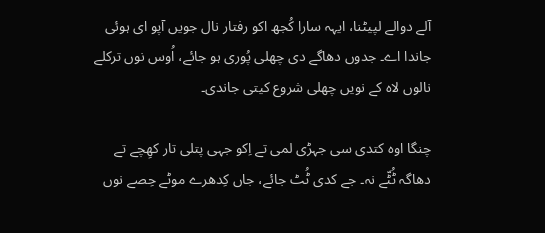آلے دوالے لپیٹنا، ایہہ سارا کُجھ اکو رفتار نال جویں آپو ای ہوئی جاندا اے۔ جدوں دھاگے دی چھلی پُوری ہو جائے، اُوس نوں ترکلے نالوں لاہ کے نویں چھلی شروع کیتی جاندی۔

چنگا اوہ کتدی سی جہڑی لمی تے اِکو جہی پتلی تار کھِچے تے دھاگہ ٹُٹّے نہ۔ جے کدی ٹُٹ جائے، جاں کِدھرے موٹے حِصے نوں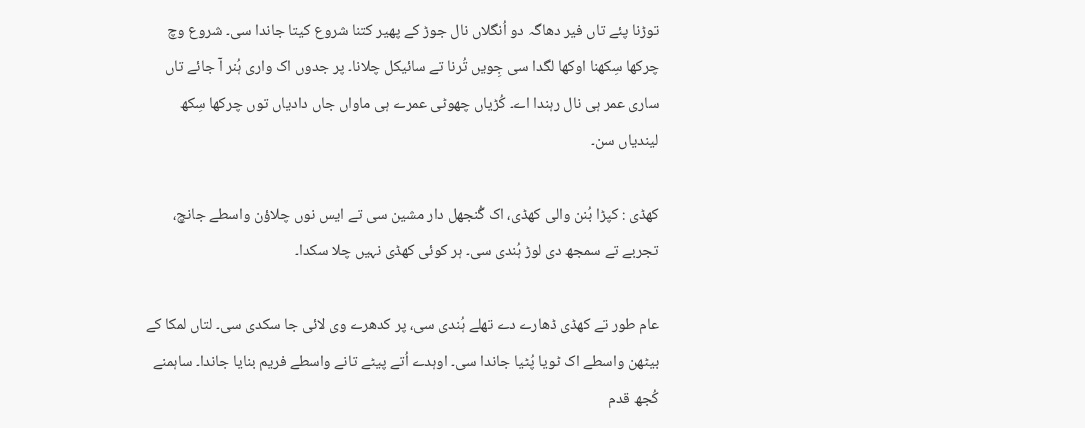توڑنا پئے تاں فیر دھاگہ دو اُنگلاں نال جوڑ کے پھیر کتنا شروع کیتا جاندا سی۔ شروع وچ چرکھا سِکھنا اوکھا لگدا سی جِویں تُرنا تے سائیکل چلانا۔ پر جدوں اک واری ہُنر آ جائے تاں ساری عمر ہی نال رہندا اے۔ کُڑیاں چھوٹی عمرے ہی ماواں جاں دادیاں توں چرکھا سِکھ لیندیاں سن۔

کھڈی : کپڑا بُنن والی کھڈی، اک گُنجھل دار مشین سی تے ایس نوں چلاؤن واسطے جانچ، تجربے تے سمجھ دی لوڑ ہُندی سی۔ ہر کوئی کھڈی نہیں چلا سکدا۔

عام طور تے کھڈی ڈھارے دے تھلے ہُندی سی، پر کدھرے وی لائی جا سکدی سی۔ لتاں لمکا کے بیٹھن واسطے اک ٹویا پُٹیا جاندا سی۔ اوہدے اُتے پیٹے تانے واسطے فریم بنایا جاندا۔ ساہمنے کُجھ قدم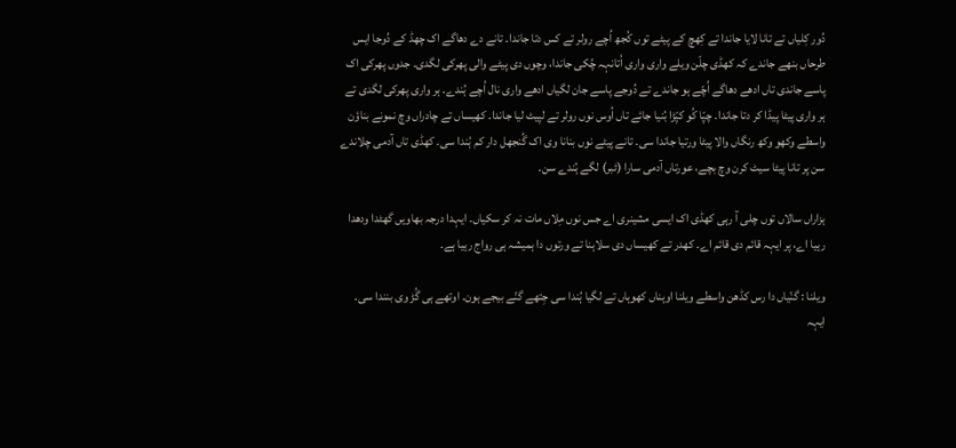دُور کِلیاں تے تانا لایا جاندا تے کِھچ کے پیٹے توں کُجھ اُچے رولر تے کس دتا جاندا۔ تانے دے دھاگے اک چھڈ کے دُوجا ایس طرحاں بنھے جاندے کہ کھڈی چلّن ویلے واری واری اُتانہہ چُکی جاندا، وچوں دی پیٹے والی پھرکی لگدی۔ جدوں پھرکی اک پاسے جاندی تاں ادھے دھاگے اُچّے ہو جاندے تے دُوجے پاسے جان لگیاں ادھے واری نال اُچے ہُندے۔ ہر واری پھرکی لگدی تے ہر واری پیٹا پیڈا کر دتا جاندا۔ چپّا کُو کپّڑا بُنیا جائے تاں اُوس نوں رولر تے لپیٹ لیا جاندا۔ کھیساں تے چادراں وچ نمونے بناؤن واسطے وکھو وکھ رنگاں والا پیٹا ورتیا جاندا سی۔ تانے پیٹے نوں بنانا وی اک گُنجھل دار کم ہُندا سی۔ کھڈی تاں آدمی چلاندے سن پر تانا پیٹا سیٹ کرن وچ بچے، عورتاں آدمی سارا (ٹبر) لگے ہُندے سن۔

ہزاراں سالاں توں چلی آ رہی کھڈی اک ایسی مشینری اے جس نوں مِلاں مات نہ کر سکیاں۔ ایہدا درجہ بھاویں گھٹدا ودھدا رہیا اے، پر ایہہ قائم دی قائم اے۔ کھدر تے کھیساں دی سلاہنا تے ورتوں دا ہمیشہ ہی رواج رہیا ہے۔

ویلنا : گنّیاں دا رس کڈھن واسطے ویلنا اوہناں کھوہاں تے لگیا ہُندا سی جِتھے گنّے بیجے ہون۔ اوتھے ہی گُڑ وی بنندا سی۔ ایہہ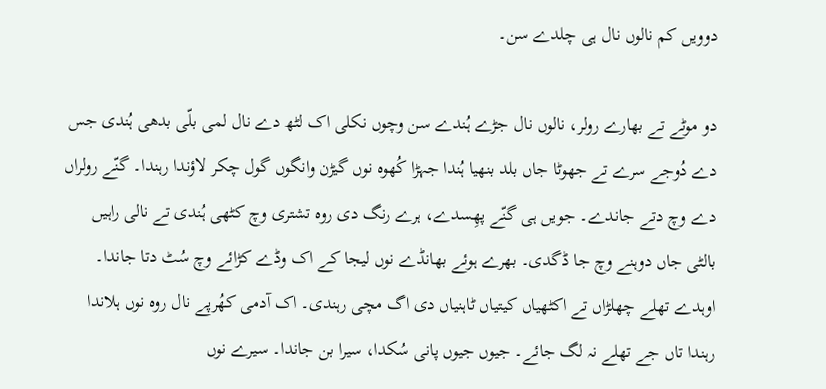دوویں کم نالوں نال ہی چلدے سن۔

دو موٹے تے بھارے رولر، نالوں نال جڑے ہُندے سن وچوں نکلی اک لٹھ دے نال لمی بلّی بدھی ہُندی جس دے دُوجے سرے تے جھوٹا جاں بلد بنھیا ہُندا جہڑا کُھوہ نوں گیڑن وانگوں گول چکر لاؤندا رہندا۔ گنّے رولراں دے وچ دتے جاندے۔ جویں ہی گنّے پھِسدے، ہرے رنگ دی روہ تشتری وچ کٹھی ہُندی تے نالی راہیں بالٹی جاں دوہنے وچ جا ڈگدی۔ بھرے ہوئے بھانڈے نوں لیجا کے اک وڈے کڑائے وچ سُٹ دتا جاندا۔ اوہدے تھلے چھلڑاں تے اکٹھیاں کیتیاں ٹاہنیاں دی اگ مچی رہندی۔ اک آدمی کھُرپے نال روہ نوں ہلاندا رہندا تاں جے تھلے نہ لگ جائے۔ جیوں جیوں پانی سُکدا، سیرا بن جاندا۔ سیرے نوں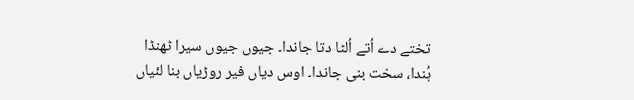تختے دے اُتے اُلٹا دتا جاندا۔ جیوں جیوں سیرا ٹھنڈا ہُندا، سخت بنی جاندا۔ اوس دیاں فیر روڑیاں بنا لئیاں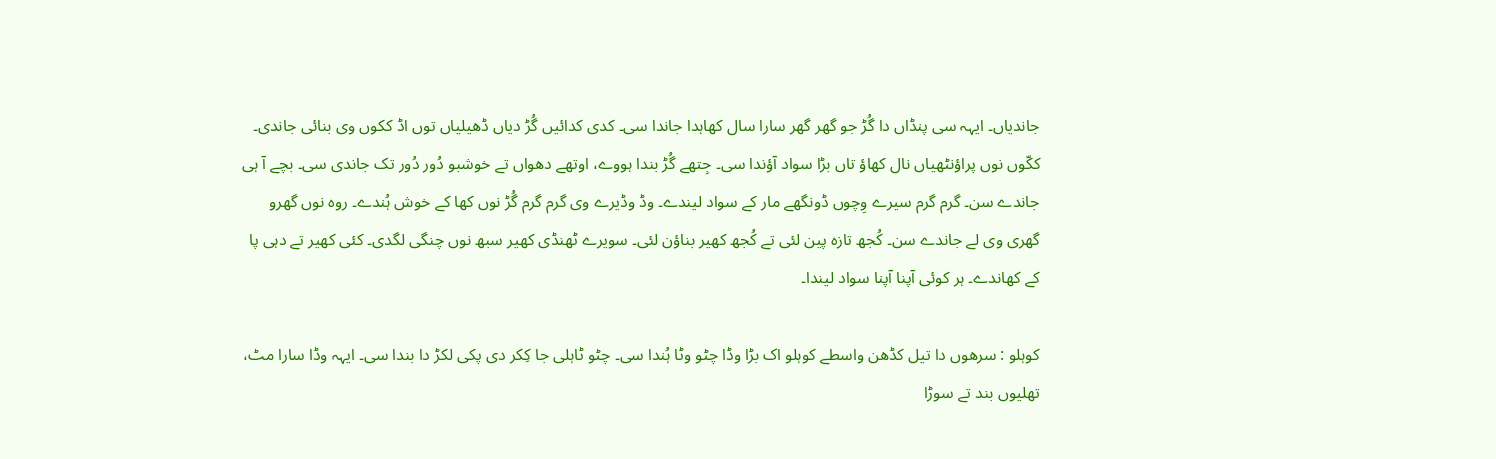جاندیاں۔ ایہہ سی پنڈاں دا گُڑ جو گھر گھر سارا سال کھاہدا جاندا سی۔ کدی کدائیں گُڑ دیاں ڈھیلیاں توں اڈ ککوں وی بنائی جاندی۔ ککّوں نوں پراؤنٹھیاں نال کھاؤ تاں بڑا سواد آؤندا سی۔ جِتھے گُڑ بندا ہووے، اوتھے دھواں تے خوشبو دُور دُور تک جاندی سی۔ بچے آ ہی جاندے سن۔ گرم گرم سیرے وِچوں ڈونگھے مار کے سواد لیندے۔ وڈ وڈیرے وی گرم گرم گُڑ نوں کھا کے خوش ہُندے۔ روہ نوں گھرو گھری وی لے جاندے سن۔ کُجھ تازہ پین لئی تے کُجھ کھیر بناؤن لئی۔ سویرے ٹھنڈی کھیر سبھ نوں چنگی لگدی۔ کئی کھیر تے دہی پا کے کھاندے۔ ہر کوئی آپنا آپنا سواد لیندا۔

کوہلو : سرھوں دا تیل کڈھن واسطے کوہلو اک بڑا وڈا چٹو وٹا ہُندا سی۔ چٹو ٹاہلی جا کِکر دی پکی لکڑ دا بندا سی۔ ایہہ وڈا سارا مٹ، تھلیوں بند تے سوڑا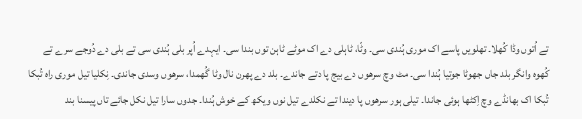تے اُتوں وڈا کُھلا۔ تھلویں پاسے اک موری ہُندی سی۔ وٹّا، ٹاہلی دے اک موٹے ٹاہن توں بندا سی۔ ایہدے اُپر بلی ہُندی سی تے بلی دے دُوجے سرے تے کُھوہ وانگر بلد جاں جھوٹا جوتیا ہُندا سی۔ مٹ وچ سرھوں دے بیج پا دتے جاندے۔ بلد دے پھرن نال وٹا گُھمدا، سرھوں وسدی جاندی۔ نِکلیا تیل موری راہ تُبکا تُبکا اک بھانڈے وچ اِکٹھا ہوئی جاندا۔ تیلی ہور سرھوں پا دیندا تے نکلدے تیل نوں ویکھ کے خوش ہُندا۔ جدوں سارا تیل نکل جائے تاں پیسنا بند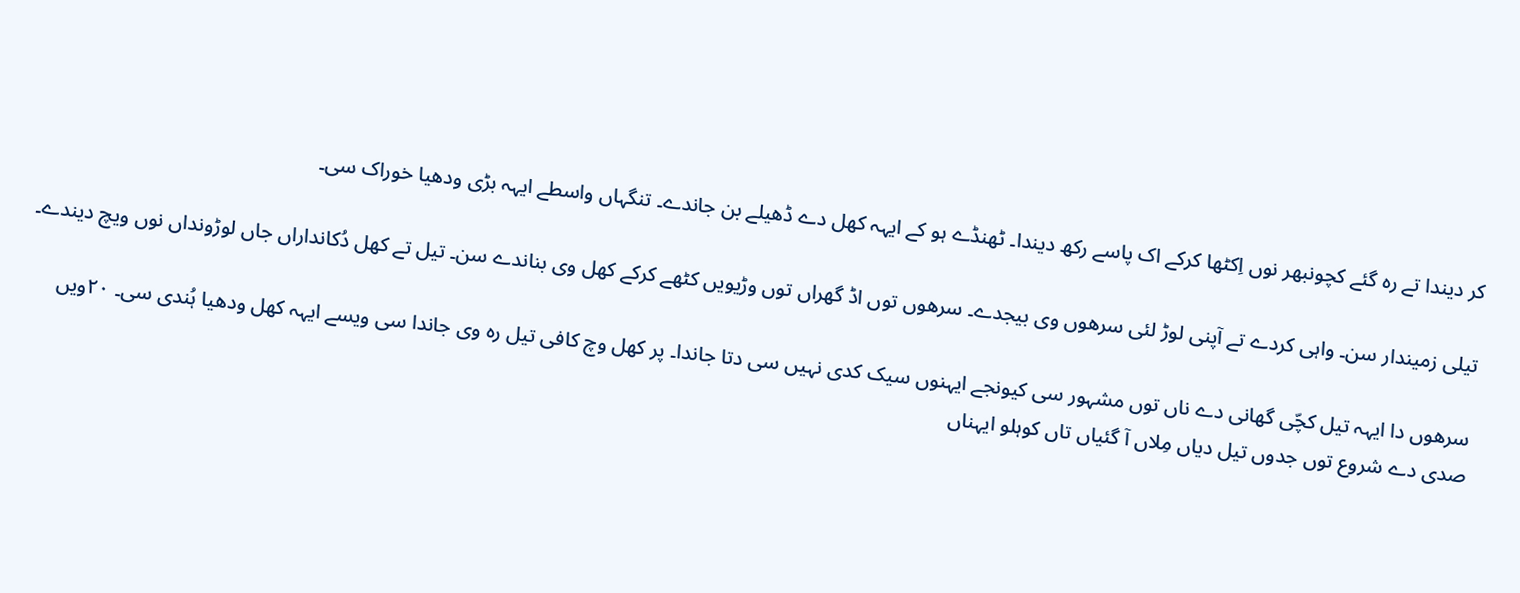کر دیندا تے رہ گئے کچونبھر نوں اِکٹھا کرکے اک پاسے رکھ دیندا۔ ٹھنڈے ہو کے ایہہ کھل دے ڈھیلے بن جاندے۔ تنگہاں واسطے ایہہ بڑی ودھیا خوراک سی۔

تیلی زمیندار سن۔ واہی کردے تے آپنی لوڑ لئی سرھوں وی بیجدے۔ سرھوں توں اڈ گھراں توں وڑیویں کٹھے کرکے کھل وی بناندے سن۔ تیل تے کھل دُکانداراں جاں لوڑونداں نوں ویچ دیندے۔

سرھوں دا ایہہ تیل کچّی گھانی دے ناں توں مشہور سی کیونجے ایہنوں سیک کدی نہیں سی دتا جاندا۔ پر کھل وچ کافی تیل رہ وی جاندا سی ویسے ایہہ کھل ودھیا ہُندی سی۔ ٢٠ویں صدی دے شروع توں جدوں تیل دیاں مِلاں آ گئیاں تاں کوہلو ایہناں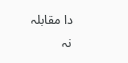دا مقابلہ نہ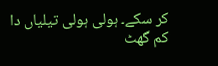کر سکے۔ ہولی ہولی تیلیاں دا کم گھٹ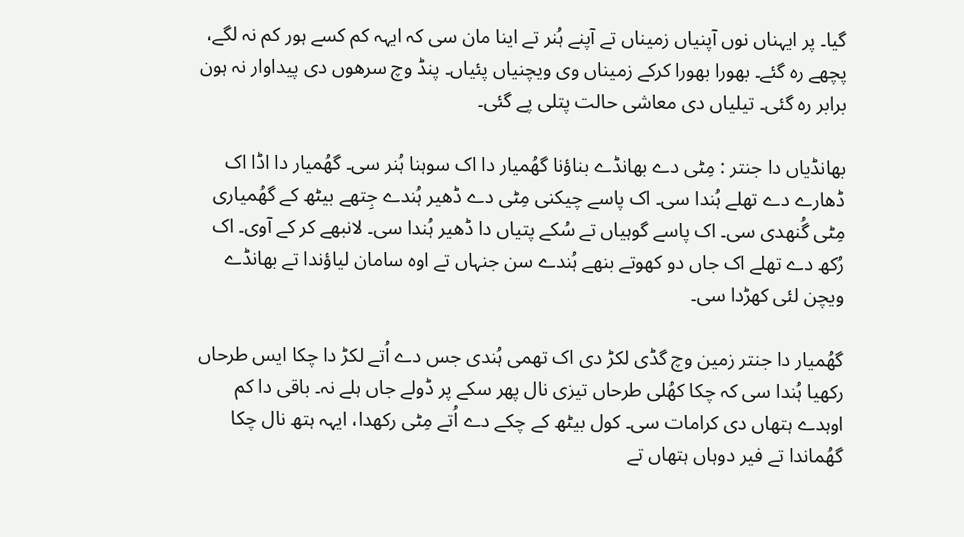گیا۔ پر ایہناں نوں آپنیاں زمیناں تے آپنے ہُنر تے اینا مان سی کہ ایہہ کم کسے ہور کم نہ لگے، پچھے رہ گئے۔ بھورا بھورا کرکے زمیناں وی ویچنیاں پئیاں۔ پنڈ وچ سرھوں دی پیداوار نہ ہون برابر رہ گئی۔ تیلیاں دی معاشی حالت پتلی پے گئی۔

بھانڈیاں دا جنتر : مِٹی دے بھانڈے بناؤنا گھُمیار دا اک سوہنا ہُنر سی۔ گھُمیار دا اڈا اک ڈھارے دے تھلے ہُندا سی۔ اک پاسے چیکنی مِٹی دے ڈھیر ہُندے جِتھے بیٹھ کے گھُمیاری مِٹی گُنھدی سی۔ اک پاسے گوہیاں تے سُکے پتیاں دا ڈھیر ہُندا سی۔ لانبھے کر کے آوی۔ اک رُکھ دے تھلے اک جاں دو کھوتے بنھے ہُندے سن جنہاں تے اوہ سامان لیاؤندا تے بھانڈے ویچن لئی کھڑدا سی۔

گھُمیار دا جنتر زمین وچ گڈی لکڑ دی اک تھمی ہُندی جس دے اُتے لکڑ دا چکا ایس طرحاں رکھیا ہُندا سی کہ چکا کھُلی طرحاں تیزی نال پھر سکے پر ڈولے جاں ہلے نہ۔ باقی دا کم اوہدے ہتھاں دی کرامات سی۔ کول بیٹھ کے چکے دے اُتے مِٹی رکھدا، ایہہ ہتھ نال چکا گھُماندا تے فیر دوہاں ہتھاں تے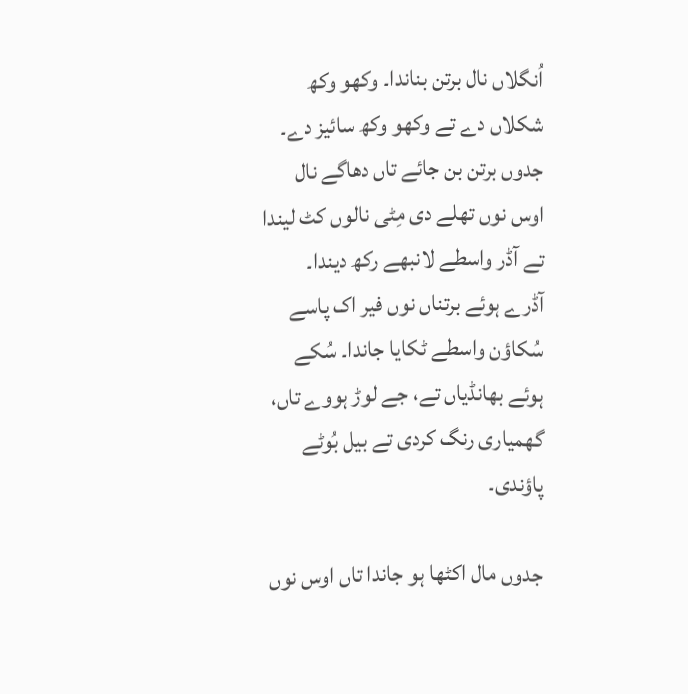اُنگلاں نال برتن بناندا۔ وکھو وکھ شکلاں دے تے وکھو وکھ سائیز دے۔ جدوں برتن بن جائے تاں دھاگے نال اوس نوں تھلے دی مِٹی نالوں کٹ لیندا تے آڈر واسطے لانبھے رکھ دیندا۔ آڈرے ہوئے برتناں نوں فیر اک پاسے سُکاؤن واسطے ٹکایا جاندا۔ سُکے ہوئے بھانڈیاں تے، جے لوڑ ہووے تاں، گھمیاری رنگ کردی تے بیل بُوٹے پاؤندی۔

جدوں مال اکٹھا ہو جاندا تاں اوس نوں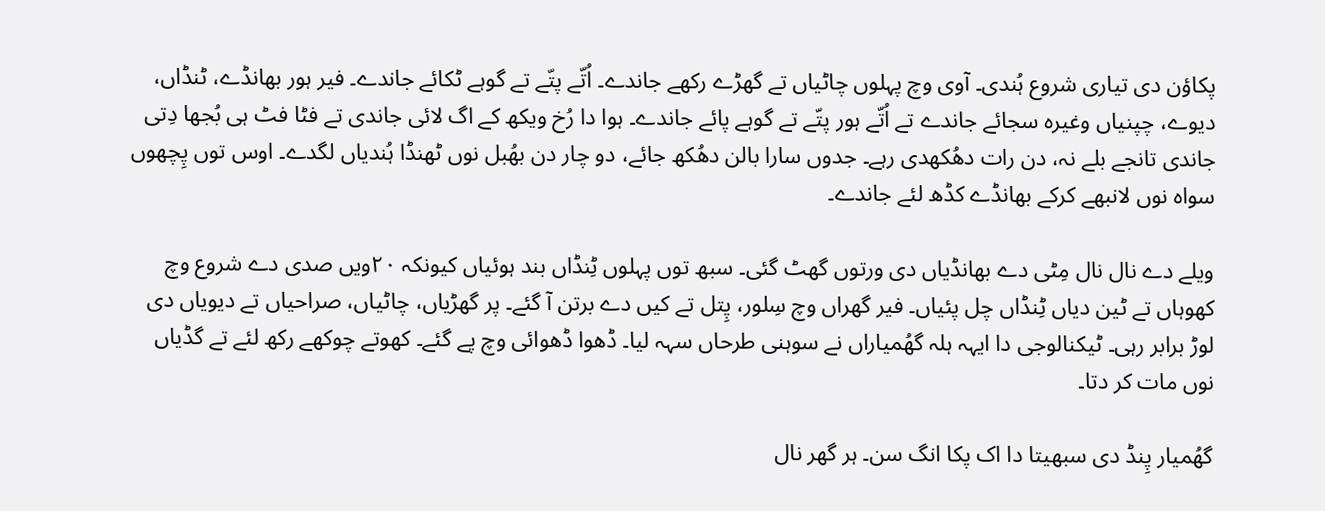پکاؤن دی تیاری شروع ہُندی۔ آوی وچ پہلوں چاٹیاں تے گھڑے رکھے جاندے۔ اُتّے پتّے تے گوہے ٹکائے جاندے۔ فیر ہور بھانڈے، ٹنڈاں، دیوے، چپنیاں وغیرہ سجائے جاندے تے اُتّے ہور پتّے تے گوہے پائے جاندے۔ ہوا دا رُخ ویکھ کے اگ لائی جاندی تے فٹا فٹ ہی بُجھا دِتی جاندی تانجے بلے نہ، دن رات دھُکھدی رہے۔ جدوں سارا بالن دھُکھ جائے، دو چار دن بھُبل نوں ٹھنڈا ہُندیاں لگدے۔ اوس توں پِچھوں سواہ نوں لانبھے کرکے بھانڈے کڈھ لئے جاندے۔

ویلے دے نال نال مِٹی دے بھانڈیاں دی ورتوں گھٹ گئی۔ سبھ توں پہلوں ٹِنڈاں بند ہوئیاں کیونکہ ٢٠ویں صدی دے شروع وچ کھوہاں تے ٹین دیاں ٹِنڈاں چل پئیاں۔ فیر گھراں وچ سِلور، پِتل تے کیں دے برتن آ گئے۔ پر گھڑیاں، چاٹیاں، صراحیاں تے دیویاں دی لوڑ برابر رہی۔ ٹیکنالوجی دا ایہہ ہلہ گھُمیاراں نے سوہنی طرحاں سہہ لیا۔ ڈھوا ڈھوائی وچ پے گئے۔ کھوتے چوکھے رکھ لئے تے گڈیاں نوں مات کر دتا۔

گھُمیار پِنڈ دی سبھیتا دا اک پکا انگ سن۔ ہر گھر نال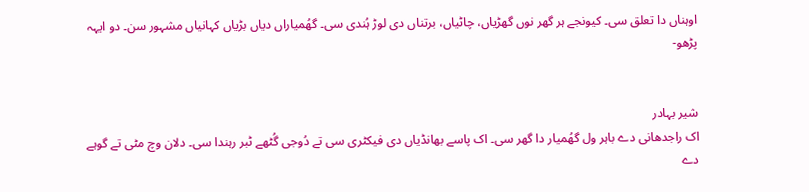اوہناں دا تعلق سی۔ کیونجے ہر گھر نوں گھڑیاں، چاٹیاں، برتناں دی لوڑ ہُندی سی۔ گھُمیاراں دیاں بڑیاں کہانیاں مشہور سن۔ دو ایہہ پڑھو-


شیر بہادر
اک راجدھانی دے باہر ول گھُمیار دا گھر سی۔ اک پاسے بھانڈیاں دی فیکٹری سی تے دُوجی گُٹھے ٹبر رہندا سی۔ دلان وچ مٹی تے گوہے دے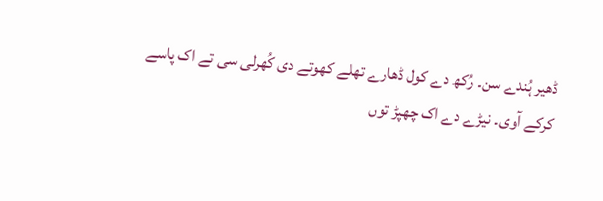ڈھیر ہُندے سن۔ رُکھ دے کول ڈھارے تھلے کھوتے دی کُھرلی سی تے اک پاسے کرکے آوی۔ نیڑے دے اک چھپڑ توں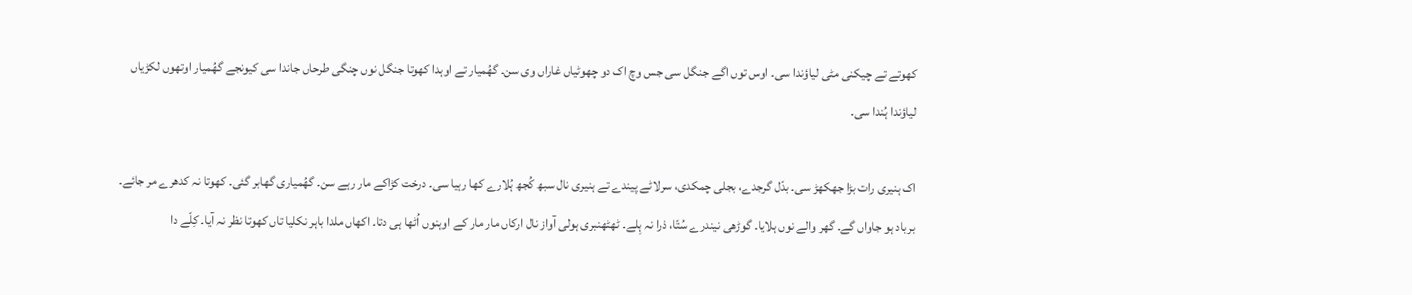کھوتے تے چیکنی مٹی لیاؤندا سی۔ اوس توں اگے جنگل سی جس وچ اک دو چھوٹیاں غاراں وی سن۔ گھُمیار تے اوہدا کھوتا جنگل نوں چنگی طرحاں جاندا سی کیونجے گھُمیار اوتھوں لکڑیاں لیاؤندا ہُندا سی۔

اک ہنیری رات بڑا جھکھڑ سی۔ بدّل گرجدے، بجلی چمکدی، سرلاٹے پیندے تے ہنیری نال سبھ کُجھ ہُلارے کھا رہیا سی۔ درخت کڑاکے مار رہے سن۔ گھُمیاری گھابر گئی۔ کھوتا نہ کدھرے مر جائے۔ برباد ہو جاواں گے۔ گھر والے نوں ہلایا۔ گوڑھی نیندرے سُتّا، ذرا نہ ہِلے۔ ٹھٹھنبری ہولی آواز نال ارکاں مار مار کے اوہنوں اُٹھا ہی دتا۔ اکھاں ملدا باہر نکلیا تاں کھوتا نظر نہ آیا۔ کِلّے دا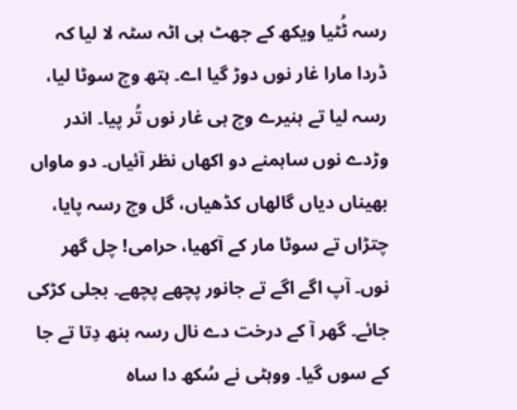رسہ ٹُٹیا ویکھ کے جھٹ ہی اٹہ سٹہ لا لیا کہ ڈردا مارا غار نوں دوڑ گیا اے۔ ہتھ وچ سوٹا لیا، رسہ لیا تے ہنیرے وچ ہی غار نوں تُر پیا۔ اندر وڑدے نوں ساہمنے دو اکھاں نظر آئیاں۔ دو ماواں بھیناں دیاں گالھاں کڈھیاں، گل وچ رسہ پایا، چتڑاں تے سوٹا مار کے آکھیا، حرامی! چل گھر نوں۔ آپ اگے اگے تے جانور پچھے پچھے۔ بجلی کڑکی جائے۔ گھر آ کے درخت دے نال رسہ بنھ دِتا تے جا کے سوں گیا۔ ووہٹی نے سُکھ دا ساہ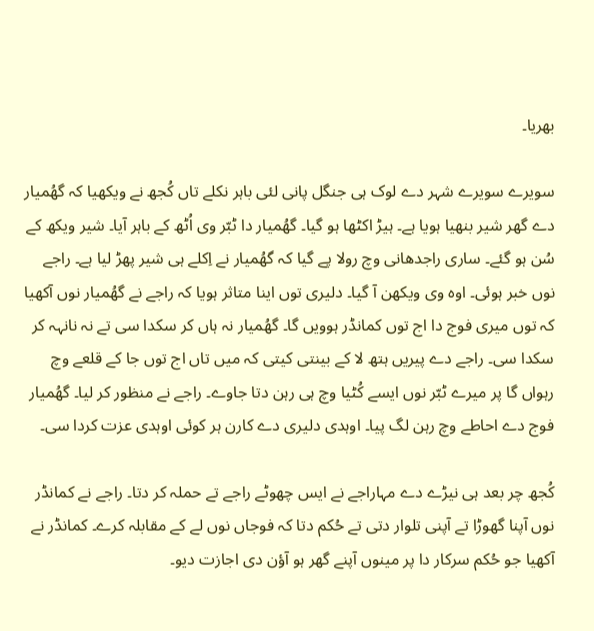بھریا۔

سویرے سویرے شہر دے لوک ہی جنگل پانی لئی باہر نکلے تاں کُجھ نے ویکھیا کہ گھُمیار دے گھر شیر بنھیا ہویا ہے۔ ہیڑ اکٹھا ہو گیا۔ گھُمیار دا ٹبّر وی اُٹھ کے باہر آیا۔ شیر ویکھ کے سُن ہو گئے۔ ساری راجدھانی وچ رولا پے گیا کہ گھُمیار نے اِکلے ہی شیر پھڑ لیا ہے۔ راجے نوں خبر ہوئی۔ اوہ وی ویکھن آ گیا۔ دلیری توں اینا متاثر ہویا کہ راجے نے گھُمیار نوں آکھیا کہ توں میری فوج دا اج توں کمانڈر ہوویں گا۔ گھُمیار نہ ہاں کر سکدا سی تے نہ نانہہ کر سکدا سی۔ راجے دے پیریں ہتھ لا کے بینتی کیتی کہ میں تاں اج توں جا کے قلعے وچ رہواں گا پر میرے ٹبّر نوں ایسے کُٹیا وچ ہی رہن دتا جاوے۔ راجے نے منظور کر لیا۔ گھُمیار فوج دے احاطے وچ رہن لگ پیا۔ اوہدی دلیری دے کارن ہر کوئی اوہدی عزت کردا سی۔

کُجھ چر بعد ہی نیڑے دے مہاراجے نے ایس چھوٹے راجے تے حملہ کر دتا۔ راجے نے کمانڈر نوں آپنا گھوڑا تے آپنی تلوار دتی تے حُکم دتا کہ فوجاں نوں لے کے مقابلہ کرے۔ کمانڈر نے آکھیا جو حُکم سرکار دا پر مینوں آپنے گھر ہو آؤن دی اجازت دیو۔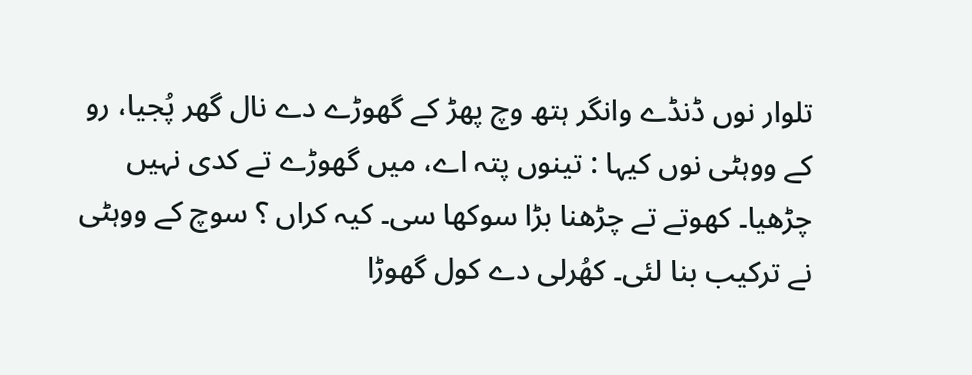تلوار نوں ڈنڈے وانگر ہتھ وچ پھڑ کے گھوڑے دے نال گھر پُجیا، رو کے ووہٹی نوں کیہا : تینوں پتہ اے، میں گھوڑے تے کدی نہیں چڑھیا۔ کھوتے تے چڑھنا بڑا سوکھا سی۔ کیہ کراں ؟ سوچ کے ووہٹی نے ترکیب بنا لئی۔ کھُرلی دے کول گھوڑا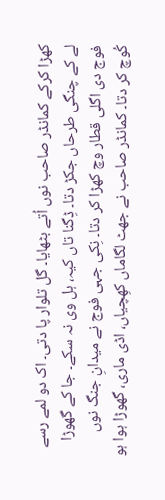کھڑا کرکے کمانڈر صاحب نوں اُتے بٹھایا۔ گل تلوار پا دتی۔ اک دو لمے رسے لے کے چنگی طرحاں جکڑ دتا۔ ڈِگنا تاں کیہ، ہل وی نہ سکے۔ جا کے گھوڑا فوج دی اگلی قطار وچ کھڑا کر دتا۔ نِکی جہی فوج نے میدانِ جنگ نوں کُوچ کر دتا۔ کمانڈر صاحب نے جھٹ لگاماں کھِچیاں، اڈی ماری، گھوڑا ہوا ہو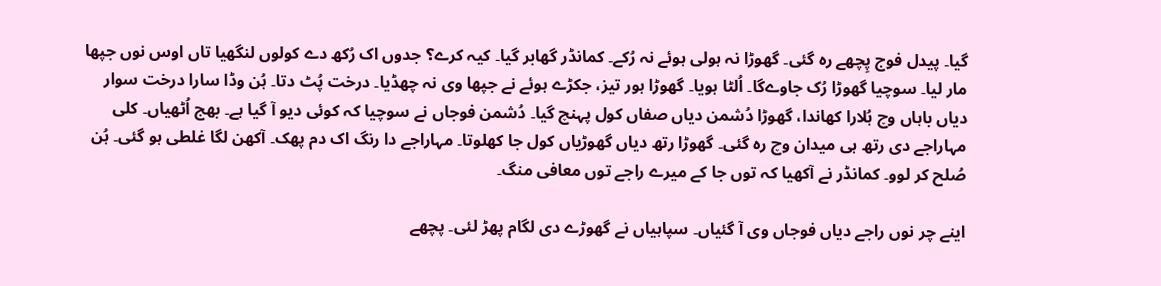گیا۔ پیدل فوج پِچھے رہ گئی۔ گھوڑا نہ ہولی ہوئے نہ رُکے۔ کمانڈر گھابر گیا۔ کیہ کرے؟ جدوں اک رُکھ دے کولوں لنگھیا تاں اوس نوں جپھا مار لیا۔ سوچیا گھوڑا رُک جاوےگا۔ اُلٹا ہویا۔ گھوڑا ہور تیز، جکڑے ہوئے نے جپھا وی نہ چھڈیا۔ درخت پُٹ دتا۔ ہُن وڈا سارا درخت سوار دیاں باہاں وچ ہُلارا کھاندا، گھوڑا دُشمن دیاں صفاں کول پہنچ گیا۔ دُشمن فوجاں نے سوچیا کہ کوئی دیو آ گیا ہے۔ بھج اُٹھیاں۔ کلی مہاراجے دی رتھ ہی میدان وچ رہ گئی۔ گھوڑا رتھ دیاں گھوڑیاں کول جا کھلوتا۔ مہاراجے دا رنگ اک دم پھک۔ آکھن لگا غلطی ہو گئی۔ ہُن صُلح کر لوو۔ کمانڈر نے آکھیا کہ توں جا کے میرے راجے توں معافی منگ۔

اینے چر نوں راجے دیاں فوجاں وی آ گئیاں۔ سپاہیاں نے گھوڑے دی لگام پھڑ لئی۔ پچھے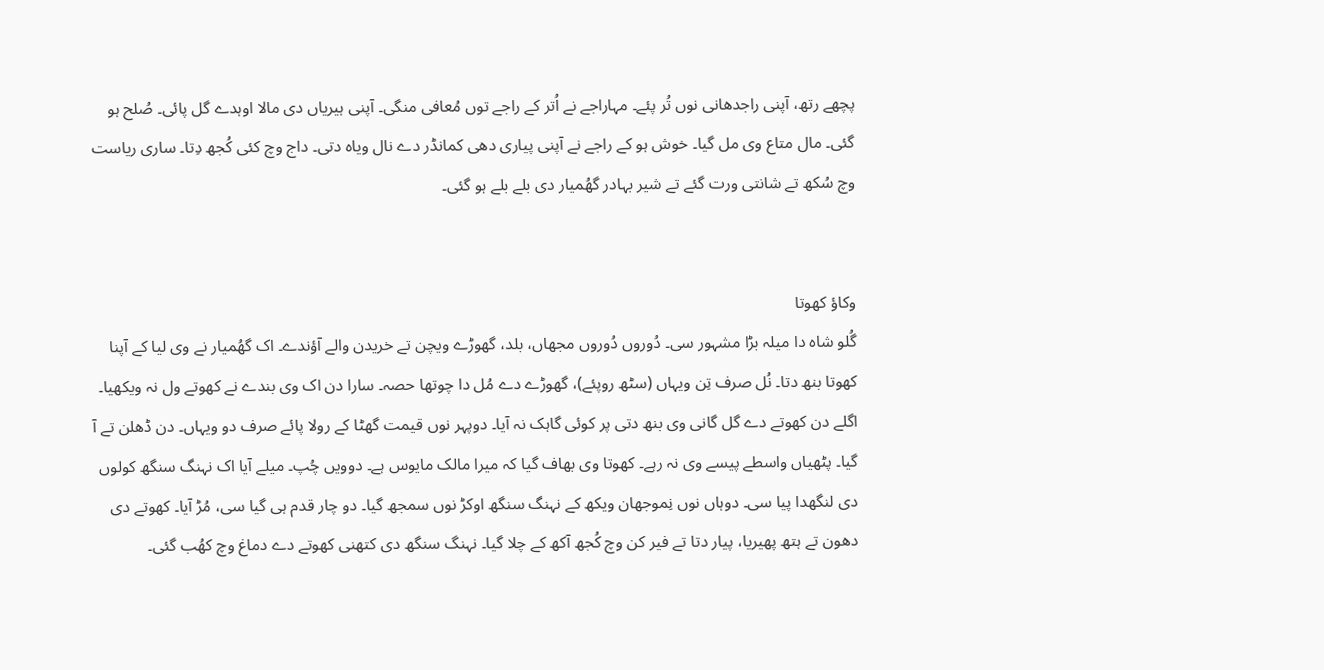پچھے رتھ، آپنی راجدھانی نوں تُر پئے۔ مہاراجے نے اُتر کے راجے توں مُعافی منگی۔ آپنی ہیریاں دی مالا اوہدے گل پائی۔ صُلح ہو گئی۔ مال متاع وی مل گیا۔ خوش ہو کے راجے نے آپنی پیاری دھی کمانڈر دے نال ویاہ دتی۔ داج وچ کئی کُجھ دِتا۔ ساری ریاست وچ سُکھ تے شانتی ورت گئے تے شیر بہادر گھُمیار دی بلے بلے ہو گئی۔


وکاؤ کھوتا
گُلو شاہ دا میلہ بڑا مشہور سی۔ دُوروں دُوروں مجھاں، بلد، گھوڑے ویچن تے خریدن والے آؤندے۔ اک گھُمیار نے وی لیا کے آپنا کھوتا بنھ دتا۔ نُل صرف تِن ویہاں (سٹھ روپئے)، گھوڑے دے مُل دا چوتھا حصہ۔ سارا دن اک وی بندے نے کھوتے ول نہ ویکھیا۔ اگلے دن کھوتے دے گل گانی وی بنھ دتی پر کوئی گاہک نہ آیا۔ دوپہر نوں قیمت گھٹا کے رولا پائے صرف دو ویہاں۔ دن ڈھلن تے آ گیا۔ پٹھیاں واسطے پیسے وی نہ رہے۔ کھوتا وی بھاف گیا کہ میرا مالک مایوس ہے۔ دوویں چُپ۔ میلے آیا اک نہنگ سنگھ کولوں دی لنگھدا پیا سی۔ دوہاں نوں نِموجھان ویکھ کے نہنگ سنگھ اوکڑ نوں سمجھ گیا۔ دو چار قدم ہی گیا سی، مُڑ آیا۔ کھوتے دی دھون تے ہتھ پھیریا، پیار دتا تے فیر کن وچ کُجھ آکھ کے چلا گیا۔ نہنگ سنگھ دی کتھنی کھوتے دے دماغ وچ کھُب گئی۔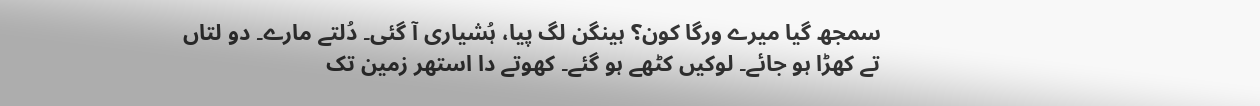سمجھ گیا میرے ورگا کون؟ ہینگن لگ پیا، ہُشیاری آ گئی۔ دُلتے مارے۔ دو لتاں تے کھڑا ہو جائے۔ لوکیں کٹھے ہو گئے۔ کھوتے دا استھر زمین تک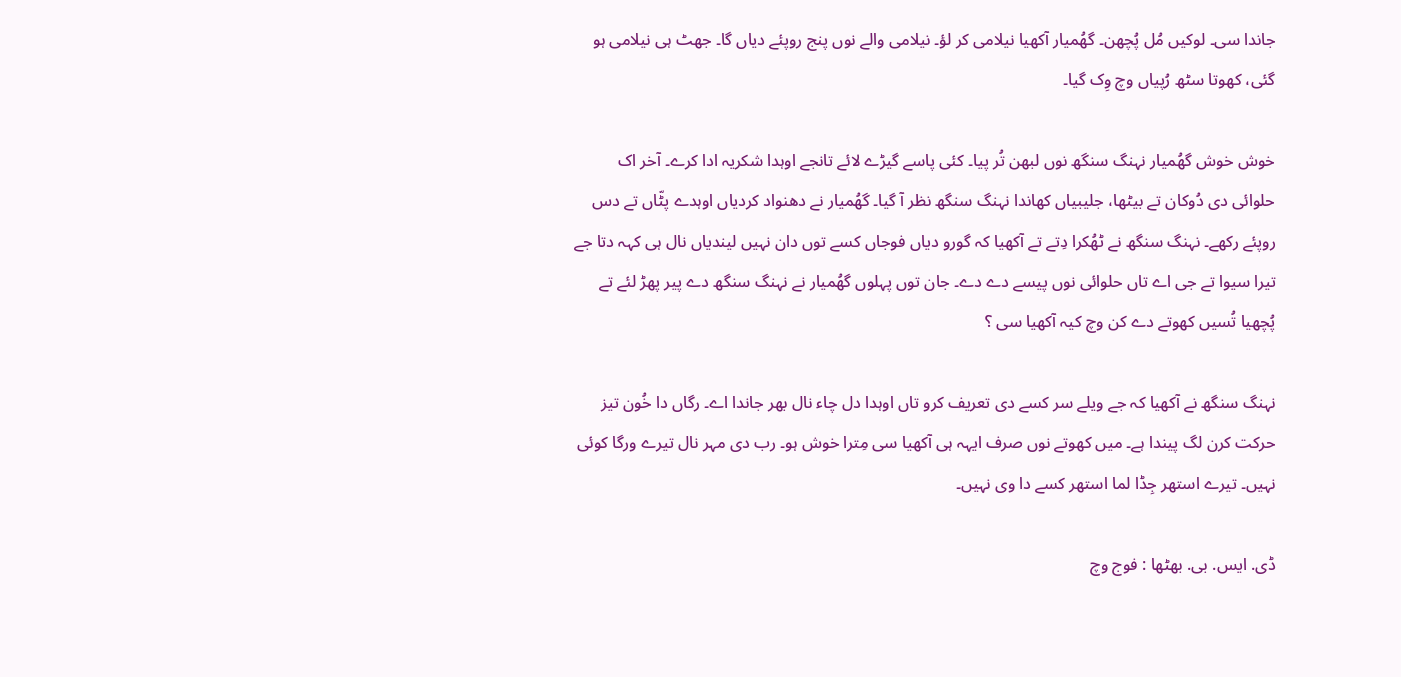جاندا سی۔ لوکیں مُل پُچھن۔ گھُمیار آکھیا نیلامی کر لؤ۔ نیلامی والے نوں پنج روپئے دیاں گا۔ جھٹ ہی نیلامی ہو گئی، کھوتا سٹھ رُپیاں وچ وِک گیا۔

خوش خوش گھُمیار نہنگ سنگھ نوں لبھن تُر پیا۔ کئی پاسے گیڑے لائے تانجے اوہدا شکریہ ادا کرے۔ آخر اک حلوائی دی دُوکان تے بیٹھا، جلیبیاں کھاندا نہنگ سنگھ نظر آ گیا۔ گھُمیار نے دھنواد کردیاں اوہدے پٹّاں تے دس روپئے رکھے۔ نہنگ سنگھ نے ٹھُکرا دِتے تے آکھیا کہ گورو دیاں فوجاں کسے توں دان نہیں لیندیاں نال ہی کہہ دتا جے تیرا سیوا تے جی اے تاں حلوائی نوں پیسے دے دے۔ جان توں پہلوں گھُمیار نے نہنگ سنگھ دے پیر پھڑ لئے تے پُچھیا تُسیں کھوتے دے کن وچ کیہ آکھیا سی ؟

نہنگ سنگھ نے آکھیا کہ جے ویلے سر کسے دی تعریف کرو تاں اوہدا دل چاء نال بھر جاندا اے۔ رگاں دا خُون تیز حرکت کرن لگ پیندا ہے۔ میں کھوتے نوں صرف ایہہ ہی آکھیا سی مِترا خوش ہو۔ رب دی مہر نال تیرے ورگا کوئی نہیں۔ تیرے استھر جِڈا لما استھر کسے دا وی نہیں۔

ڈی. ایس. بی. بھٹھا : فوج وچ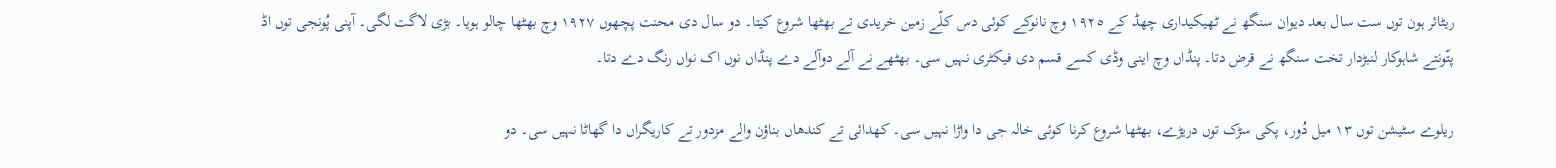ریٹائر ہون توں ست سال بعد دیوان سنگھ نے ٹھیکیداری چھڈ کے ١٩٢٥ وچ نانوکے کوئی دس کلّے زمین خریدی تے بھٹھا شروع کیتا۔ دو سال دی محنت پچھوں ١٩٢٧ وچ بھٹھا چالو ہویا۔ بڑی لاگت لگی۔ آپنی پُونجی توں اڈ پتّونتے شاہوکار لنبڑدار تخت سنگھ نے قرض دتا۔ پنڈاں وچ اینی وڈی کسے قسم دی فیکٹری نہیں سی۔ بھٹھے نے آلے دوآلے دے پنڈاں نوں اک نواں رنگ دے دتا۔

ریلوے سٹیشن توں ١٣ میل دُور، پکی سڑک توں دریڑے، بھٹھا شروع کرنا کوئی خالہ جی دا واڑا نہیں سی۔ کھدائی تے کندھاں بناؤن والے مزدور تے کاریگراں دا گھاٹا نہیں سی۔ دو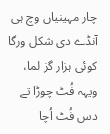چار مہینیاں وچ ہی آنڈے دی شکل ورگا کوئی ہزار گز لما، ویہہ فُٹ چوڑا تے دس فُٹ اُچا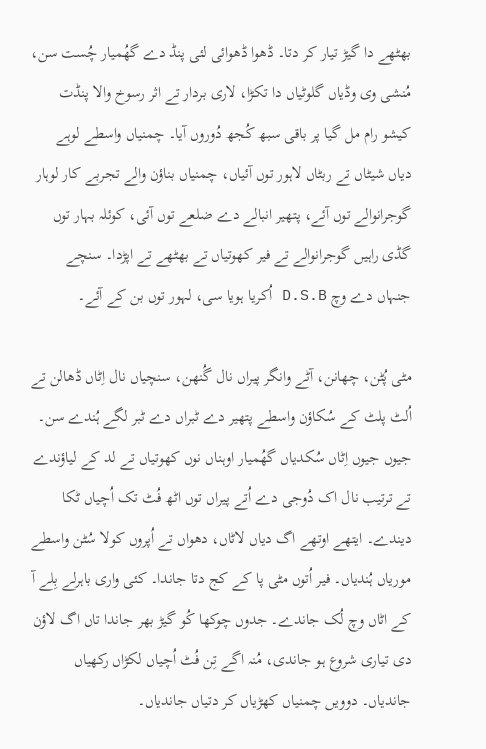بھٹھے دا گیڑ تیار کر دتا۔ ڈھوا ڈھوائی لئی پنڈ دے گھُمیار چُست سن، مُنشی وی وڈیاں گلوٹیاں دا تکڑا، لاری بردار تے اثر رسوخ والا پنڈت کیشو رام مل گیا پر باقی سبھ کُجھ دُوروں آیا۔ چمنیاں واسطے لوہے دیاں شیٹاں تے ربٹاں لاہور توں آئیاں، چمنیاں بناؤن والے تجربے کار لوہار گوجرانوالے توں آئے، پتھیر انبالے دے ضلعے توں آئی، کوئلہ بہار توں گڈی راہیں گوجرانوالے تے فیر کھوتیاں تے بھٹھے تے اپڑدا۔ سنچے جنہاں دے وچ D.S.B اُکریا ہویا سی، لہور توں بن کے آئے۔

مٹی پُٹن، چھانن، آٹے وانگر پیراں نال گُنھن، سنچیاں نال اِٹاں ڈھالن تے اُلٹ پلٹ کے سُکاؤن واسطے پتھیر دے ٹبراں دے ٹبر لگے ہُندے سن۔ جیوں جیوں اِٹاں سُکدیاں گھُمیار اوہناں نوں کھوتیاں تے لد کے لیاؤندے تے ترتیب نال اک دُوجی دے اُتے پیراں توں اٹھ فُٹ تک اُچیاں ٹکا دیندے۔ ایتھے اوتھے اگ دیاں لاٹاں، دھواں تے اُپروں کولا سُٹن واسطے موریاں ہُندیاں۔ فیر اُتوں مٹی پا کے کج دتا جاندا۔ کئی واری باہرلے بِلے آ کے اٹاں وچ لُک جاندے۔ جدوں چوکھا کُو گیڑ بھر جاندا تاں اگ لاؤن دی تیاری شروع ہو جاندی، مُنہ اگے تِن فُٹ اُچیاں لکڑاں رکھیاں جاندیاں۔ دوویں چمنیاں کھڑیاں کر دتیاں جاندیاں۔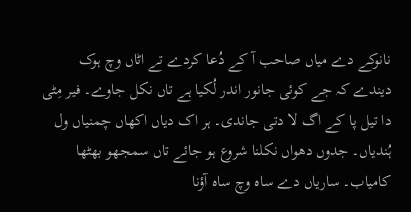نانوکے دے میاں صاحب آ کے دُعا کردے تے اٹاں وچ ہوک دیندے کہ جے کوئی جانور اندر لُکیا ہے تاں نکل جاوے۔ فیر مِٹی دا تیل پا کے اگ لا دتی جاندی۔ ہر اک دیاں اکھاں چمنیاں ول ہُندیاں۔ جدوں دھواں نکلنا شروع ہو جائے تاں سمجھو بھٹھا کامیاب۔ ساریاں دے ساہ وچ ساہ آؤنا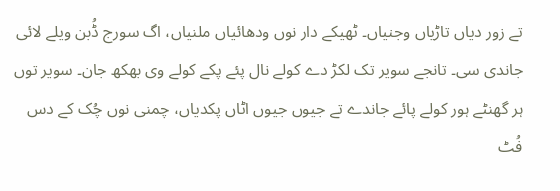تے زور دیاں تاڑیاں وجنیاں۔ ٹھیکے دار نوں ودھائیاں ملنیاں، اگ سورج ڈُبن ویلے لائی جاندی سی۔ تانجے سویر تک لکڑ دے کولے نال پئے پکے کولے وی بھکھ جان۔ سویر توں ہر گھنٹے ہور کولے پائے جاندے تے جیوں جیوں اٹاں پکدیاں، چمنی نوں چُک کے دس فُٹ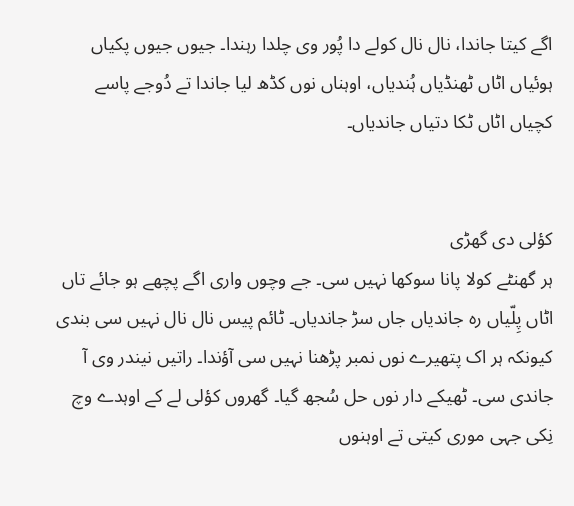اگے کیتا جاندا، نال نال کولے دا پُور وی چلدا رہندا۔ جیوں جیوں پکیاں ہوئیاں اٹاں ٹھنڈیاں ہُندیاں، اوہناں نوں کڈھ لیا جاندا تے دُوجے پاسے کچیاں اٹاں ٹکا دتیاں جاندیاں۔


کؤلی دی گھڑی
ہر گھنٹے کولا پانا سوکھا نہیں سی۔ جے وچوں واری اگے پچھے ہو جائے تاں اٹاں پِلّیاں رہ جاندیاں جاں سڑ جاندیاں۔ ٹائم پیس نال نال نہیں سی بندی کیونکہ ہر اک پتھیرے نوں نمبر پڑھنا نہیں سی آؤندا۔ راتیں نیندر وی آ جاندی سی۔ ٹھیکے دار نوں حل سُجھ گیا۔ گھروں کؤلی لے کے اوہدے وچ نِکی جہی موری کیتی تے اوہنوں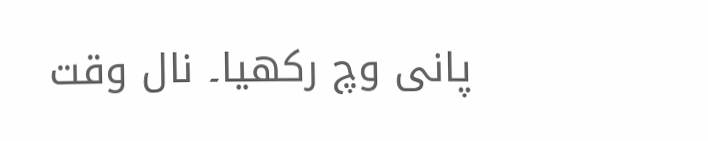پانی وچ رکھیا۔ نال وقت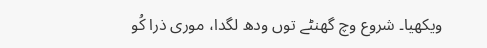ویکھیا۔ شروع وچ گھنٹے توں ودھ لگدا، موری ذرا کُو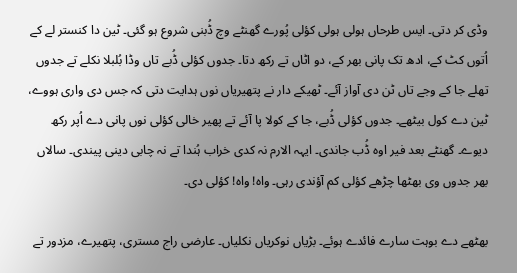وڈی کر دتی۔ ایس طرحاں ہولی ہولی کؤلی پُورے گھنٹے وچ ڈُبنی شروع ہو گئی۔ ٹین دا کنستر لے کے اُتوں کٹ کے، ادھ تک پانی بھر کے، دو اٹاں تے رکھ دتا۔ جدوں کؤلی ڈُبے تاں وڈا بُلبلا نکلے تے جدوں تھلے جا کے وجے تاں ٹن دی آواز آئے۔ ٹھیکے دار نے پتھیریاں نوں ہدایت دتی کہ جس دی واری ہووے، ٹین دے کول بیٹھے۔ جدوں کؤلی ڈُبے، جا کے کولا پا آئے تے پھیر خالی کؤلی نوں پانی دے اُپر رکھ دیوے۔ گھنٹے بعد فیر اوہ ڈُب جاندی۔ ایہہ الارم نہ کدی خراب ہُندا تے نہ چابی دینی پیندی۔ سالاں بھر جدوں وی بھٹھا چڑھے کؤلی کم آؤندی رہی۔ واہ! واہ! کؤلی دی۔

بھٹھے دے بوہت سارے فائدے ہوئے۔ بڑیاں نوکریاں نکلیاں۔ عارضی راج مستری، پتھیرے، مزدور تے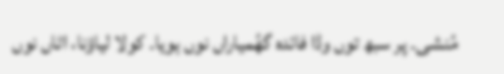مُنشی۔ پر سبھ توں وڈا فائدہ گھُمیاراں نوں ہویا۔ کولا لیاؤنا، اٹاں نوں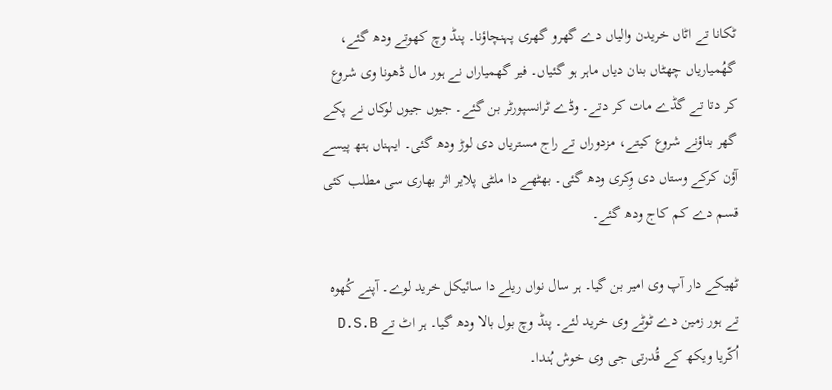ٹکانا تے اٹاں خریدن والیاں دے گھرو گھری پہنچاؤنا۔ پنڈ وچ کھوتے ودھ گئے، گھُمیاریاں چھٹاں بنان دیاں ماہر ہو گئیاں۔ فیر گھمیاراں نے ہور مال ڈھونا وی شروع کر دتا تے گڈے مات کر دتے۔ وڈے ٹرانسپورٹر بن گئے۔ جیوں جیوں لوکاں نے پکے گھر بناؤنے شروع کیتے، مزدوراں تے راج مستریاں دی لوڑ ودھ گئی۔ ایہناں ہتھ پیسے آؤن کرکے وستاں دی وِکری ودھ گئی۔ بھٹھے دا ملٹی پلایر اثر بھاری سی مطلب کئی قسم دے کم کاج ودھ گئے۔

ٹھیکے دار آپ وی امیر بن گیا۔ ہر سال نواں ریلے دا سائیکل خرید لوے۔ آپنے کُھوہ تے ہور زمین دے ٹوٹے وی خرید لئے۔ پنڈ وچ بول بالا ودھ گیا۔ ہر اٹ تے D.S.B اُکّریا ویکھ کے قُدرتی جی وی خوش ہُندا۔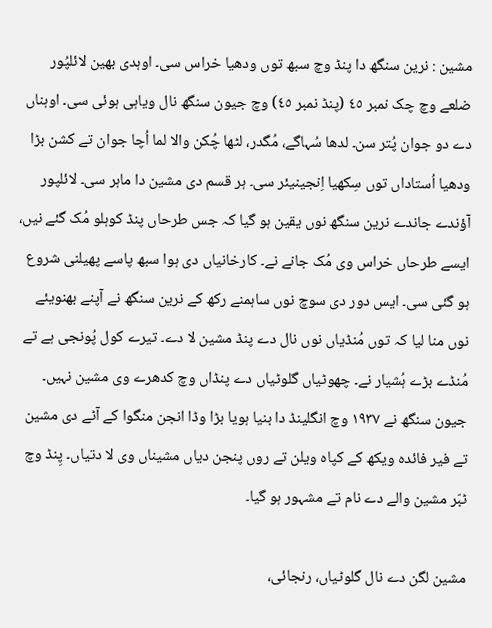مشین : نرین سنگھ دا پنڈ وچ سبھ توں ودھیا خراس سی۔ اوہدی بھین لائلپُور ضلعے وچ چک نمبر ٤٥ (پنڈ نمبر ٤٥) وچ جیون سنگھ نال ویاہی ہوئی سی۔ اوہناں دے دو جوان پُتر سن۔ لدھا سُہاگے، مُگدر، لٹھا چُکن والا لما اُچا جوان تے کشن بڑا ودھیا اُستاداں توں سِکھیا اِنجینیئر سی۔ ہر قسم دی مشین دا ماہر سی۔ لائلپور آؤندے جاندے نرین سنگھ نوں یقین ہو گیا کہ جس طرحاں پنڈ کوہلو مُک گئے نیں، ایسے طرحاں خراس وی مُک جانے نے۔ کارخانیاں دی ہوا سبھ پاسے پھیلنی شروع ہو گئی سی۔ ایس دور دی سوچ نوں ساہمنے رکھ کے نرین سنگھ نے آپنے بھنویئے نوں منا لیا کہ توں مُنڈیاں نوں نال دے پنڈ مشین لا دے۔ تیرے کول پُونجی ہے تے مُنڈے بڑے ہُشیار نے۔ چھوٹیاں گلوٹیاں دے پنڈاں وچ کدھرے وی مشین نہیں۔ جیون سنگھ نے ١٩٣٧ وچ انگلینڈ دا بنیا ہویا بڑا وڈا انجن منگوا کے آٹے دی مشین تے فیر فائدہ ویکھ کے کپاہ ویلن تے روں پنجن دیاں مشیناں وی لا دتیاں۔ پِنڈ وچ ٹبّر مشین والے دے نام تے مشہور ہو گیا۔

مشین لگن دے نال گلوٹیاں، رنجائی،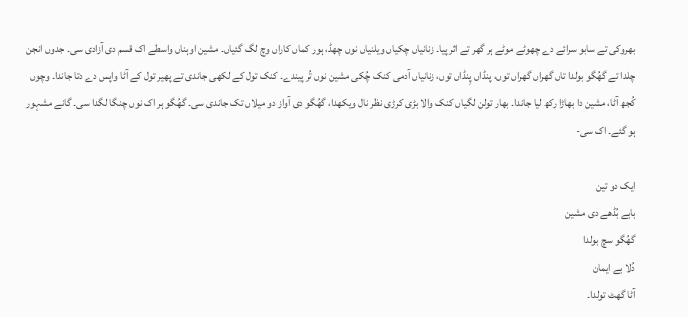بھروکی تے سابو سرائے دے چھوٹے موٹے ہر گھر تے اثر پیا۔ زنانیاں چکیاں ویلنیاں نوں چھڈ، ہور کماں کاراں وچ لگ گئیاں۔ مشین اوہناں واسطے اک قسم دی آزادی سی۔ جدوں انجن چلدا تے گھُگو بولدا تاں گھراں گھراں توں، پنڈاں پِنڈاں توں، زنانیاں آدمی کنک چُکی مشین نوں تُر پیندے۔ کنک تول کے لکھی جاندی تے پھیر تول کے آٹا واپس دے دتا جاندا۔ وچوں کُجھ آٹا، مشین دا بھاڑا رکھ لیا جاندا۔ بھار تولن لگیاں کنک والا بڑی کرڑی نظر نال ویکھدا، گھُگو دی آواز دو میلاں تک جاندی سی۔ گھُگو ہر اک نوں چنگا لگدا سی۔ گانے مشہور ہو گئے۔ اک سی-

ایک دو تین
بابے بُڈھے دی مشین
گھُگو سچ بولدا
دُلا بے ایمان
آٹا گھٹ تولدا۔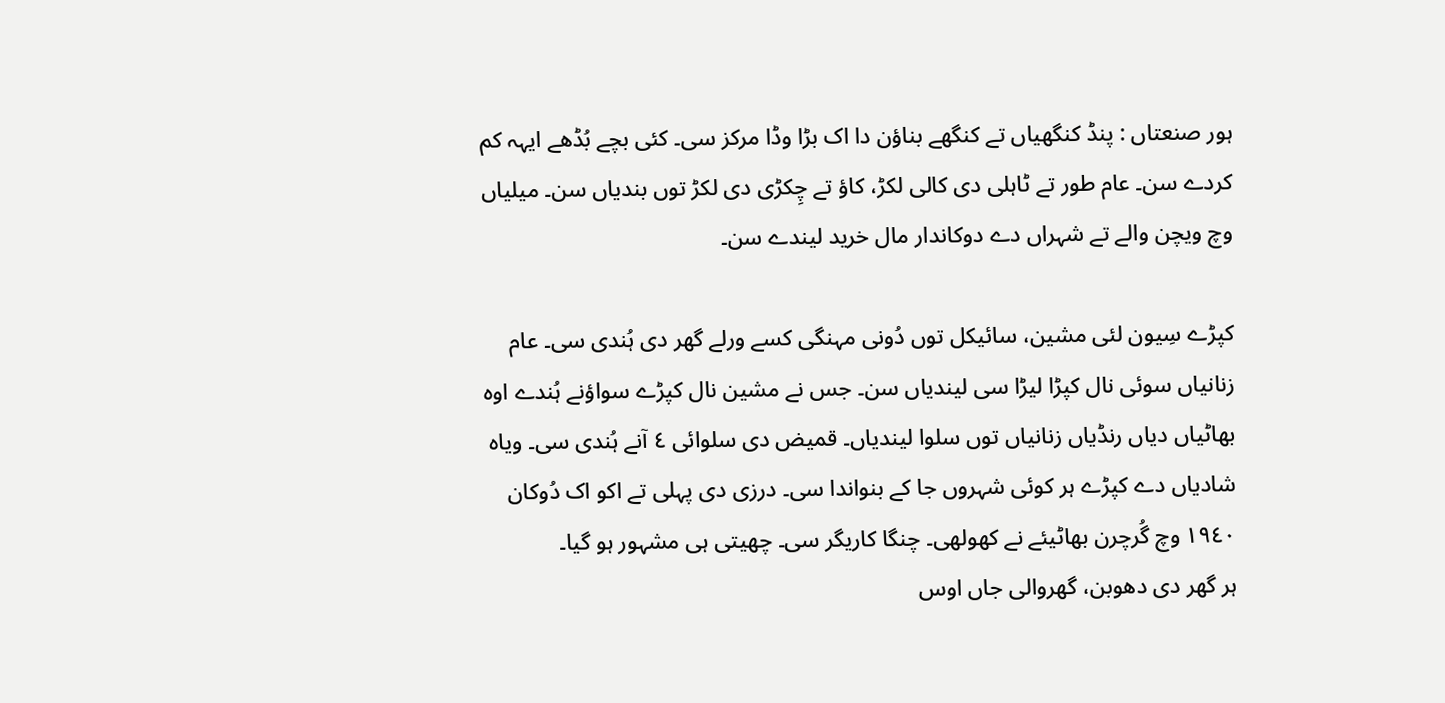ہور صنعتاں : پنڈ کنگھیاں تے کنگھے بناؤن دا اک بڑا وڈا مرکز سی۔ کئی بچے بُڈھے ایہہ کم کردے سن۔ عام طور تے ٹاہلی دی کالی لکڑ، کاؤ تے چِکڑی دی لکڑ توں بندیاں سن۔ میلیاں وچ ویچن والے تے شہراں دے دوکاندار مال خرید لیندے سن۔

کپڑے سِیون لئی مشین، سائیکل توں دُونی مہنگی کسے ورلے گھر دی ہُندی سی۔ عام زنانیاں سوئی نال کپڑا لیڑا سی لیندیاں سن۔ جس نے مشین نال کپڑے سواؤنے ہُندے اوہ بھاٹیاں دیاں رنڈیاں زنانیاں توں سلوا لیندیاں۔ قمیض دی سلوائی ٤ آنے ہُندی سی۔ ویاہ شادیاں دے کپڑے ہر کوئی شہروں جا کے بنواندا سی۔ درزی دی پہلی تے اکو اک دُوکان ١٩٤٠ وچ گُرچرن بھاٹیئے نے کھولھی۔ چنگا کاریگر سی۔ چھیتی ہی مشہور ہو گیا۔
ہر گھر دی دھوبن، گھروالی جاں اوس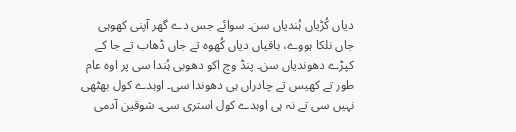دیاں کُڑیاں ہُندیاں سن۔ سوائے جس دے گھر آپنی کھوہی جاں نلکا ہووے، باقیاں دیاں کُھوہ تے جاں ڈھاب تے جا کے کپڑے دھوندیاں سن۔ پنڈ وچ اکو دھوبی ہُندا سی پر اوہ عام طور تے کھیس تے چادراں ہی دھوندا سی۔ اوہدے کول بھٹھی نہیں سی تے نہ ہی اوہدے کول استری سی۔ شوقین آدمی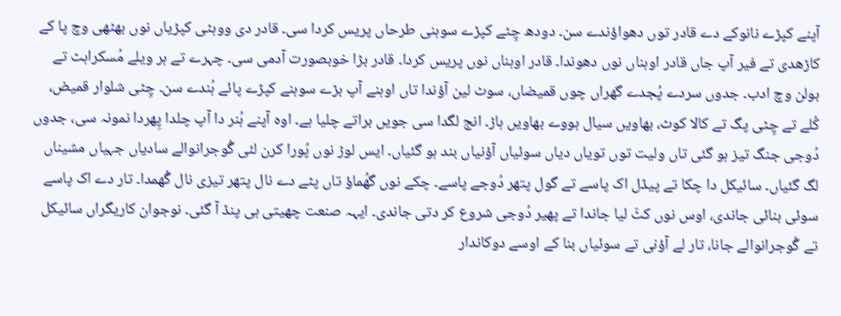آپنے کپڑے نانوکے دے قادر توں دھواؤندے سن۔ دودھ چِٹے کپڑے سوہنی طرحاں پریس کردا سی۔ قادر دی ووہٹی کپڑیاں نوں بھٹھی وچ پا کے کاڑھدی تے فیر آپ جاں قادر اوہناں نوں دھوندا۔ قادر اوہناں نوں پریس کردا۔ قادر بڑا خوبصورت آدمی سی۔ چہرے تے ہر ویلے مُسکراہٹ تے بولن وچ ادب۔ جدوں سردے پُجدے گھراں چوں قمیضاں، سوٹ لین آؤندا تاں اوہنے آپ بڑے سوہنے کپڑے پائے ہُندے سن۔ چِٹی شلوار قمیض، کُلے تے چِٹی پگ تے کالا کوٹ، بھاویں سیال ہووے بھاویں ہاڑ۔ انج لگدا سی جویں براتے چلیا ہے۔ اوہ آپنے ہُنر دا آپ چلدا پِھردا نمونہ سی، جدوں دُوجی جنگ تیز ہو گئی تاں ولیت توں تویاں دیاں سوئیاں آؤنیاں بند ہو گئیاں۔ ایس لوڑ نوں پُورا کرن لئی گُوجرانوالے سادیاں جہیاں مشیناں لگ گئیاں۔ سائیکل دا چکا تے پیڈل اک پاسے تے گول پتھر دُوجے پاسے۔ چکے نوں گھُماؤ تاں پٹے دے نال پتھر تیزی نال گُھمدا۔ تار دے اک پاسے سوئی بنائی جاندی، اوس نوں کٹّ لیا جاندا تے پھیر دُوجی شروع کر دتی جاندی۔ ایہہ صنعت چھیتی ہی پنڈ آ گئی۔ نوجوان کاریگراں سائیکل تے گُوجرانوالے جانا، تار لے آؤنی تے سوئیاں بنا کے اوسے دوکاندار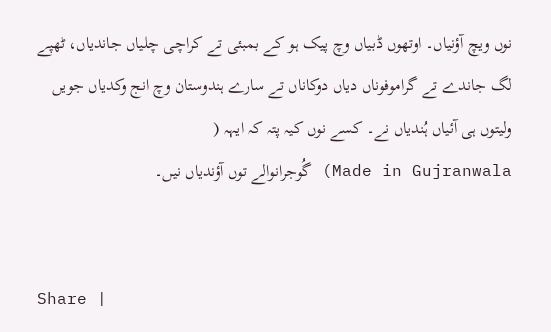نوں ویچ آؤنیاں۔ اوتھوں ڈبیاں وچ پیک ہو کے بمبئی تے کراچی چلیاں جاندیاں، ٹھپے لگ جاندے تے گراموفوناں دیاں دوکاناں تے سارے ہندوستان وچ انج وکدیاں جویں ولیتوں ہی آئیاں ہُندیاں نے۔ کسے نوں کیہ پتہ کہ ایہہ (
Made in Gujranwala) گُوجرانوالے توں آؤندیاں نیں۔


Share |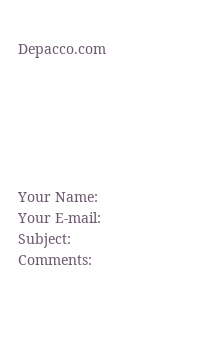Depacco.com






Your Name:
Your E-mail:
Subject:
Comments: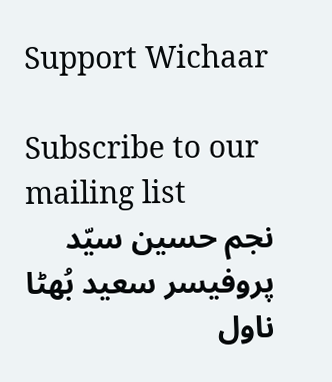Support Wichaar

Subscribe to our mailing list
نجم حسین سیّد
پروفیسر سعید بُھٹا
ناول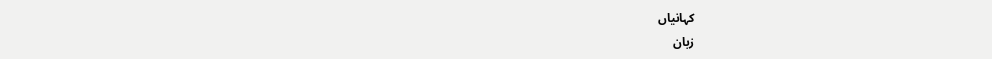کہانیاں
زبان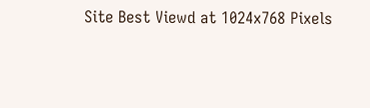Site Best Viewd at 1024x768 Pixels